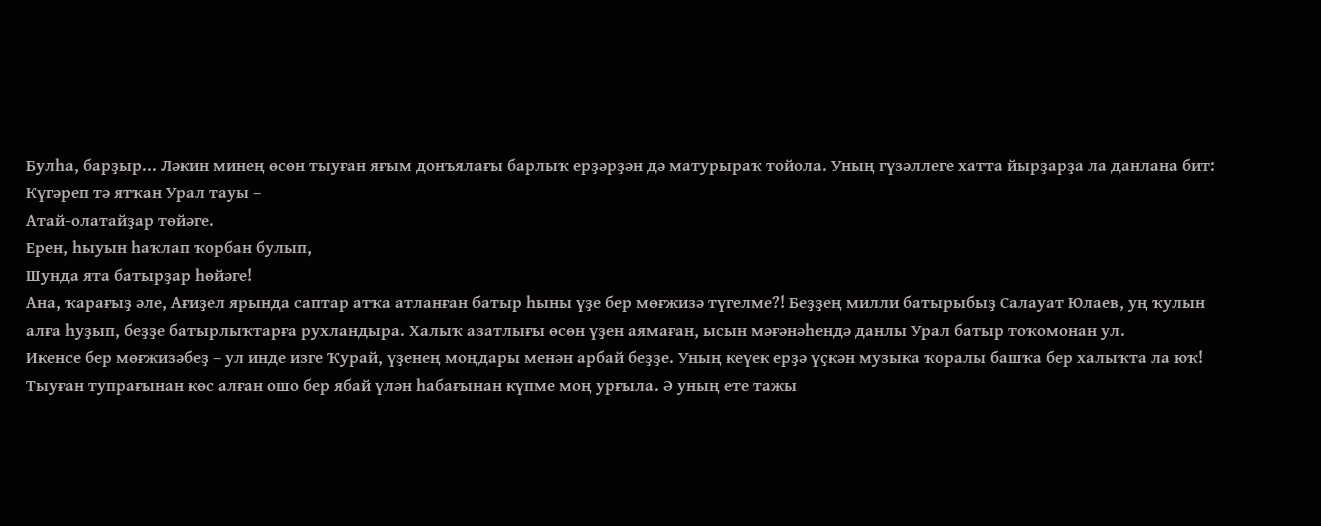Булһа, барҙыр... Ләкин минең өсөн тыуған яғым донъялағы барлыҡ ерҙәрҙән дә матурыраҡ тойола. Уның гүзәллеге хатта йырҙарҙа ла данлана бит:
Күгәреп тә ятҡан Урал тауы –
Атай-олатайҙар төйәге.
Ерен, һыуын һаҡлап ҡорбан булып,
Шунда ята батырҙар һөйәге!
Ана, ҡарағыҙ әле, Ағиҙел ярында саптар атҡа атланған батыр һыны үҙе бер мөғжизә түгелме?! Беҙҙең милли батырыбыҙ Салауат Юлаев, уң ҡулын алға һуҙып, беҙҙе батырлыҡтарға рухландыра. Халыҡ азатлығы өсөн үҙен аямаған, ысын мәғәнәһендә данлы Урал батыр тоҡомонан ул.
Икенсе бер мөғжизәбеҙ – ул инде изге Ҡурай, үҙенең моңдары менән арбай беҙҙе. Уның кеүек ерҙә үҫкән музыка ҡоралы башҡа бер халыҡта ла юҡ! Тыуған тупрағынан көс алған ошо бер ябай үлән һабағынан күпме моң урғыла. Ә уның ете тажы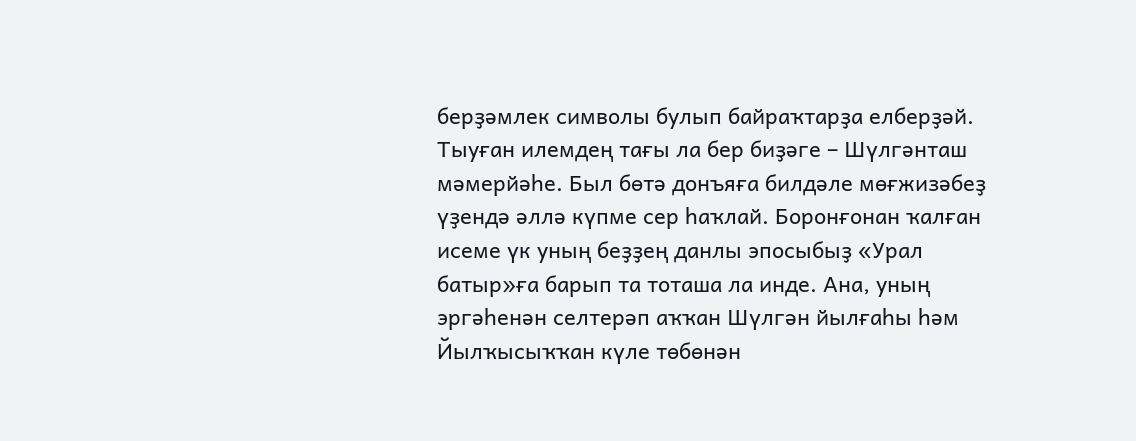берҙәмлек символы булып байраҡтарҙа елберҙәй.
Тыуған илемдең тағы ла бер биҙәге – Шүлгәнташ мәмерйәһе. Был бөтә донъяға билдәле мөғжизәбеҙ үҙендә әллә күпме сер һаҡлай. Боронғонан ҡалған исеме үк уның беҙҙең данлы эпосыбыҙ «Урал батыр»ға барып та тоташа ла инде. Ана, уның эргәһенән селтерәп аҡҡан Шүлгән йылғаһы һәм Йылҡысыҡҡан күле төбөнән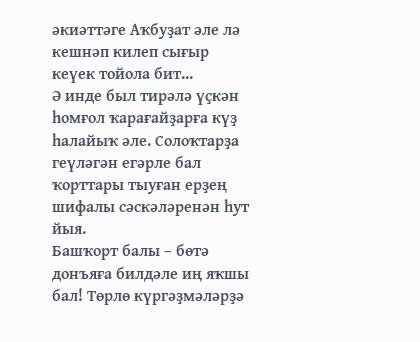әкиәттәге Аҡбуҙат әле лә кешнәп килеп сығыр кеүек тойола бит...
Ә инде был тирәлә үҫкән һомғол ҡарағайҙарға күҙ һалайыҡ әле. Солоҡтарҙа геүләгән егәрле бал ҡорттары тыуған ерҙең шифалы сәскәләренән һут йыя.
Башҡорт балы – бөтә донъяға билдәле иң яҡшы бал! Төрлө күргәҙмәләрҙә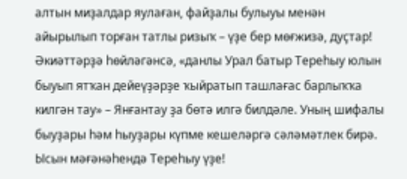алтын миҙалдар яулаған, файҙалы булыуы менән айырылып торған татлы ризыҡ – үҙе бер мөғжизә, дуҫтар!
Әкиәттәрҙә һөйләгәнсә, «данлы Урал батыр Тереһыу юлын быуып ятҡан дейеүҙәрҙе ҡыйратып ташлағас барлыҡҡа килгән тау» – Янғантау ҙа бөтә илгә билдәле. Уның шифалы быуҙары һәм һыуҙары күпме кешеләргә сәләмәтлек бирә. Ысын мәғәнәһендә Тереһыу үҙе!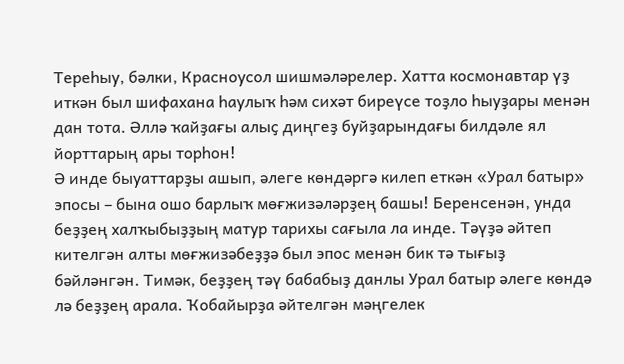Тереһыу, бәлки, Красноусол шишмәләрелер. Хатта космонавтар үҙ иткән был шифахана һаулыҡ һәм сихәт биреүсе тоҙло һыуҙары менән дан тота. Әллә ҡайҙағы алыҫ диңгеҙ буйҙарындағы билдәле ял йорттарың ары торһон!
Ә инде быуаттарҙы ашып, әлеге көндәргә килеп еткән «Урал батыр» эпосы – бына ошо барлыҡ мөғжизәләрҙең башы! Беренсенән, унда беҙҙең халҡыбыҙҙың матур тарихы сағыла ла инде. Тәүҙә әйтеп кителгән алты мөғжизәбеҙҙә был эпос менән бик тә тығыҙ бәйләнгән. Тимәк, беҙҙең тәү бабабыҙ данлы Урал батыр әлеге көндә лә беҙҙең арала. Ҡобайырҙа әйтелгән мәңгелек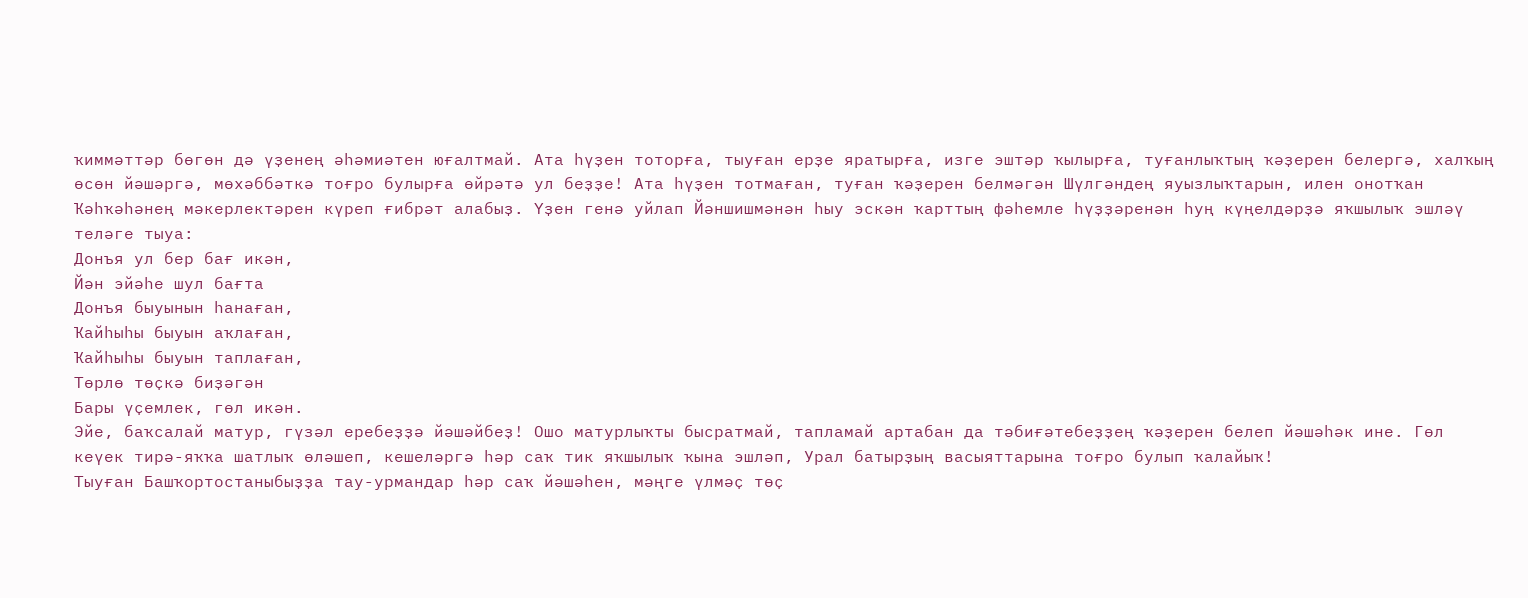ҡиммәттәр бөгөн дә үҙенең әһәмиәтен юғалтмай. Ата һүҙен тоторға, тыуған ерҙе яратырға, изге эштәр ҡылырға, туғанлыҡтың ҡәҙерен белергә, халҡың өсөн йәшәргә, мөхәббәткә тоғро булырға өйрәтә ул беҙҙе! Ата һүҙен тотмаған, туған ҡәҙерен белмәгән Шүлгәндең яуызлыҡтарын, илен онотҡан Ҡәһҡәһәнең мәкерлектәрен күреп ғибрәт алабыҙ. Үҙен генә уйлап Йәншишмәнән һыу эскән ҡарттың фәһемле һүҙҙәренән һуң күңелдәрҙә яҡшылыҡ эшләү теләге тыуа:
Донъя ул бер бағ икән,
Йән эйәһе шул бағта
Донъя быуынын һанаған,
Ҡайһыһы быуын аҡлаған,
Ҡайһыһы быуын таплаған,
Төрлө төҫкә биҙәгән
Бары үҫемлек, гөл икән.
Эйе, баҡсалай матур, гүзәл еребеҙҙә йәшәйбеҙ! Ошо матурлыҡты бысратмай, тапламай артабан да тәбиғәтебеҙҙең ҡәҙерен белеп йәшәһәк ине. Гөл кеүек тирә-яҡҡа шатлыҡ өләшеп, кешеләргә һәр саҡ тик яҡшылыҡ ҡына эшләп, Урал батырҙың васыяттарына тоғро булып ҡалайыҡ!
Тыуған Башҡортостаныбыҙҙа тау-урмандар һәр саҡ йәшәһен, мәңге үлмәҫ төҫ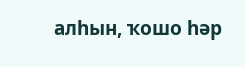алһын, ҡошо һәр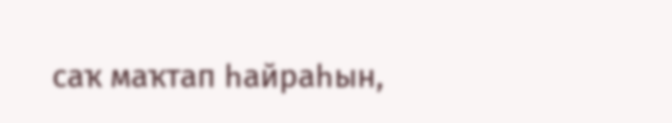саҡ маҡтап һайраһын,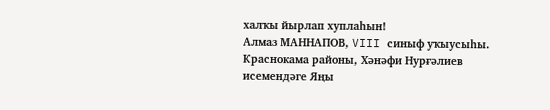халҡы йырлап хуплаһын!
Алмаз МАННАПОВ, VIII синыф уҡыусыһы.
Краснокама районы, Хәнәфи Нурғәлиев исемендәге Яңы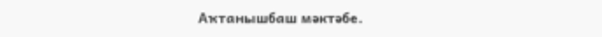Аҡтанышбаш мәктәбе.